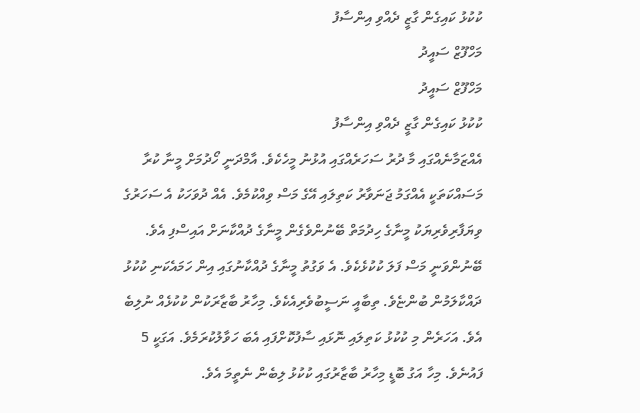ކުކުޅު ކައިގެން ގާޒީ ދެއްވި އިންސާފު
މަހްފޫޒް ސައީދު
މަހްފޫޒް ސައީދު
ކުކުޅު ކައިގެން ގާޒީ ދެއްވި އިންސާފު
އެއްޒަމާނެއްގައި މާ ދުރު ސަހަރެއްގައި އުޅުނު މީހެކެވެ. އާމްދަނީ ހޯދުމަށް މީނާ ކުރާ މަސައްކަތަކީ އެއްގަމު ޖަނަވާރު ކަތިލައި އޭގެ މަސް ވިއްކުމެވެ. އެއް ދުވަހަކު އެ ސަހަރުގެ ވިޔަފާރިވެރިޔަކު މީނާގެ ހިދުމަތް ބޭނުންވެގެން މީނާގެ ދުއްކާނަށް އައިސްފި އެވެ. ބޭނުންވަނީ މަސް ފަލަ ކުކުޅެކެވެ. އެ ވަގުތު މީނާގެ ދުއްކާނުގައި އިން ހަމައެކަނި ކުކުޅު ދައްކާލަމުން ބުންޏެވެ. ތިބާއީ ނަސީބުވެރިއެކެވެ. މިހާރު ބާޒާރަކުން ކުކުޅެއް ނުލިބެ އެވެ. އަހަރެން މި ކުކުޅު ކަތިލައި ނޮޅައި ސާފުކޮށްފައި އެބަ ހަވާލުކުރަމެވެ. އަގަކީ 5 ފައުނެވެ. މިހާ އަގު ބޮޑީ މިހާރު ބާޒާރުގައި ކުކުޅު ލިބެން ނެތީމަ އެވެ.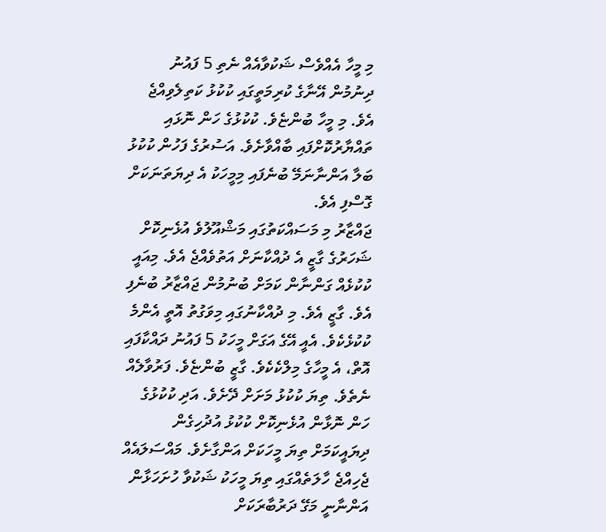މި މީހާ އެއްވެސް ޝަކުވާއެއް ނެތި 5 ފައުނު ދިނުމުން އޭނާގެ ކުރިމަތީގައި ކުކުޅު ކަތިލެވިއްޖެ އެވެ. މި މީހާ ބުންޏެވެ. ކުކުޅުގެ ހަން ނޮޅައި ތައްޔާރުކޮށްފައި ބާއްވާށެވެ. އަސުރުގެ ފަހުން ކުކުޅު ބަލާ އަންނާނަމޭ ބުނެފައި މިމީހަކު އެ ދިޔަތަނަކަށް ގޮސްފި އެވެ.
ޖައްޒާރު މި މަސައްކަތުގައި މަޝްއޫލުވެ އުޅެނިކޮށް ޝަހަރުގެ ގާޒީ އެ ދުއްކާނަށް އަތުވެއްޖެ އެވެ. މިއައީ ކުކުޅެއް ގަންނާން ކަމަށް ބުނުމުން ޖައްޒާރު ބުނެފި އެވެ. ގާޒީ އެވެ. މި ދުއްކާނުގައި މިވަގުތު އޮތީ އެންމެ ކުކުޅެކެވެ. އެއީ އޭގެ އަގަށް މީހަކު 5 ފައުނު ދައްކާފައި އޮތް، އެ މީހާގެ މިލްކެކެވެ. ގާޒީ ބުންޏެވެ. ފަރުވާލެއް ނެތެވެ. ތިޔަ ކުކުޅު މަށަށް ދޭށެވެ. އަދި ކުކުޅުގެ ހަން ނޮޅާން އުޅެނިކޮށް ކުކުޅު އުދުހިގެން ދިޔައީކަމަށް ތިޔަ މީހަކަށް އަންގާށެވެ. މައްސަލައެއް ޖެހިއްޖެ ހާލަތެއްގައި ތިޔަ މީހަކު ޝަކުވާ ހުށަހަޅާން އަންނާނީ މަގޭ ދަރުބާރަކަށް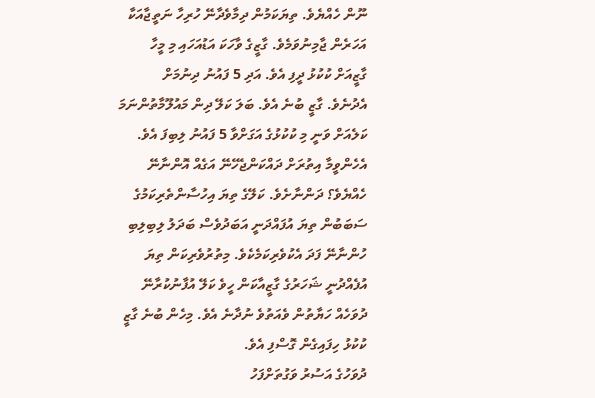ނޫން ހެއްޔެވެ. ތިޔަކަމުން ދިމާވެދާނޭ ހުރިހާ ނަތީޖާއަކާ އަހަރެން ޖާމިނުވަމެވެ. ގާޒީގެ ވާހަކަ އަޑުއަހައި މި މީހާ ގާޒީއަށް ކުކުޅު ދީފި އެވެ. އަދި 5 ފައުނު ދިނުމަށް އެދުނެވެ. ގާޒީ ބުނެ އެވެ. ބަލަ ކަލޭ ދިން މައުލޫމާތުންނަމަ ކަލެއަށް ވަނީ މި ކުކުޅުގެ އަގަށްވާ 5 ފައުނު ލިބިފަ އެވެ. އެހެންވީމާ އިތުރަށް ދައްކަންޖެހޭނޭ އަގެއް އޮންނާނޭ ހެއްޔެވެ؟ ދަންނާށެވެ. ކަލޭގެ ތިޔަ އިހުސާންތެރިކަމުގެ ސަބަބުން ތިޔަ އުފައްދަނީ އަބަދުވެސް ބަދަލު ލިބިލިބި ހުންނާނޭ ފަދަ އެކުވެރިކަމެކެވެ. މިތުރުވެރިކަން ތިޔަ އުފެއްދުނީ ޝަހަރުގެ ގާޒީއާކަން ހީވެ ކަލޭ އުފާނުކުރާނޭ ދުވަހެއް ހަޔާތުން ވެއަތުވެ ނުދާނެ އެވެ. މިހެން ބުނެ ގާޒީ ކުކުޅު ހިފައިގެން ގޮސްފި އެވެ.
ދުވަހުގެ އަސުރު ވަގުތަށްފަހު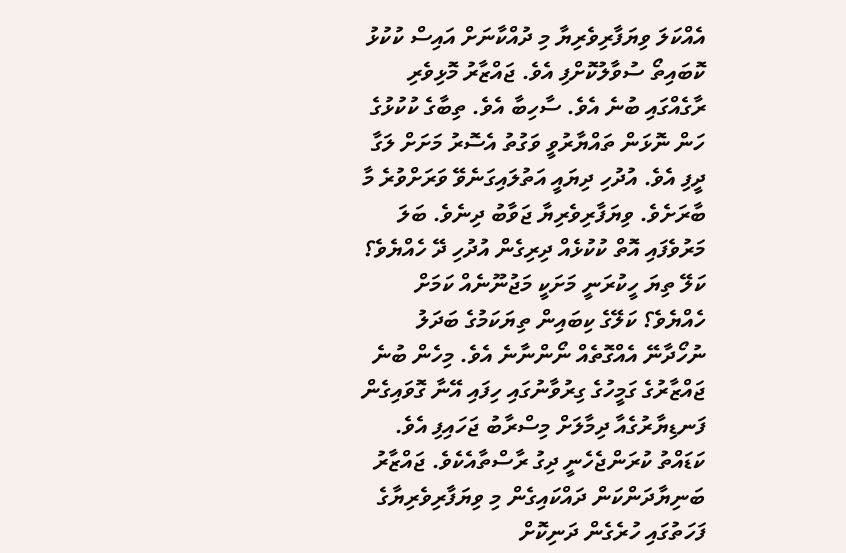އެއްކަލަ ވިޔަފާރިވެރިޔާ މި ދުއްކާނަށް އައިސް ކުކުޅު ކޮބައިތޯ ސުވާލުކޮށްފި އެވެ. ޖައްޒާރު މޮޅިވެރި ރާގެއްގައި ބުނެ އެވެ. ސާހިބާ އެވެ. ތިބާގެ ކުކުޅުގެ ހަން ނޮޅަން ތައްޔާރުވީ ވަގުތު އެސޮރު މަށަށް ލަގާ ދީފި އެވެ. އުދުހި ދިޔައީ އަތުލައިގަނެވޭ ވަރަށްވުރެ މާ ބާރަށެވެ. ވިޔަފާރިވެރިޔާ ޖަވާބު ދިނެވެ. ބަލަ މަރުވެފައި އޮތް ކުކުޅެއް ދިރިގެން އުދުހި ދޭ ހެއްޔެވެ؟ ކަލޭ ތިޔަ ހީކުރަނީ މަށަކީ މަޖުނޫނެއް ކަމަށް ހެއްޔެވެ؟ ކަލޭގެ ކިބައިން ތިޔަކަމުގެ ބަދަލު ނުހޯދާނޭ އެއްގޮތެއް ނޯންނާނެ އެވެ. މިހެން ބުނެ ޖައްޒާރުގެ ގަމީހުގެ ގިރުވާނުގައި ހިފައި އޭނާ ގޮވައިގެން ފަނޑިޔާރުގެއާ ދިމާލަށް މިސްރާބު ޖަހައިފި އެވެ.
ކަޑައްތު ކުރަންޖެހެނީ ދިގު ރާސްތާއެކެވެ. ޖައްޒާރު ބަނިޔާދަންކަން ދައްކައިގެން މި ވިޔަފާރިވެރިޔާގެ ފަހަތުގައި ހުރެގެން ދަނިކޮށް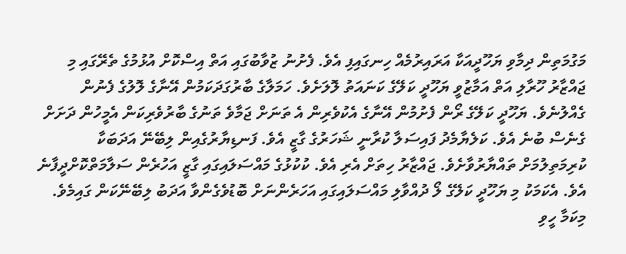މަގުމަތިން ދިމާވި ޔަހޫދީއަކާ އަރައިރުމެއް ހިނގައިފި އެވެ. ފެށުނު ޒުވާބުގައި އަތް އިސްކޮށް އުޅުމުގެ ތެރޭގައި މި ޖައްޒާރު ހޫރާލި އަތް އަމާޒުވީ ޔަހޫދީ ކަލޭގެ ކަނައަތު ލޮލަށެވެ. ހަމަލާގެ ބާރުގަދަކަމުން އޭނާގެ ލޮލުގެ ފެނުން ގެއްލުނެވެ. ޔަހޫދީ ކަލޭގެ ރޯން ފެށުމުން އޭނާގެ އެކުވެރިން އެ ތަނަށް ޖަމާވެ ތަނުގެ ބާރުވެރިކަން އެމީހުން ދަށަށް ގެނެސް ބުނެ އެވެ. ކަލެޔާމެދު ފައިސަލާ ކުރާނީ ޝަހަރުގެ ގާޒީ އެވެ. ފަނޑިޔާރުގެއިން ލިބޭނޭ އަދަބަކާ ކުރިމަތިލުމަށް ތައްޔާރުވާށެވެ. ޖައްޒާރު ހިތަށް އެރި އެވެ. ކުކުޅުގެ މައްސަލައިގައި ގާޒީ އަހުރެން ސަލާމަތްކޮށްދީފާނެ އެވެ. އެކަމަކު މި ޔަހޫދީ ކަލޭގެ ލޯ ދުއްވާލި މައްސަލައިގައި އަހަރެންނަށް ބޮޑުވެގެންވާ އަދަބު ލިބޭނޭކަން ގައިމެވެ.
މިކަމާ ހީވި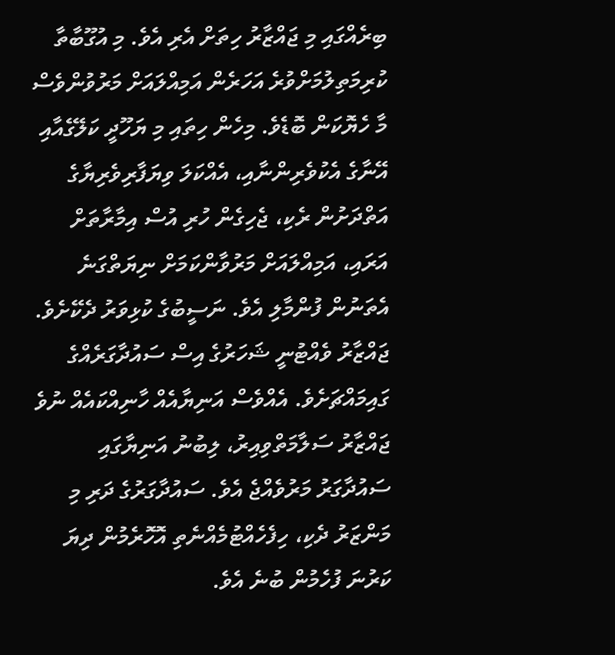ބިރެއްގައި މި ޖައްޒާރު ހިތަށް އެރި އެވެ. މި އުގޫބާތާ ކުރިމަތިލުމަށްވުރެ އަހަރެން އަމިއްލައަށް މަރުވުންވެސް މާ ހެޔޮކަން ބޮޑެވެ. މިހެން ހިތައި މި ޔަހޫދީ ކަލޭގެއާއި އޭނާގެ އެކުވެރިންނާއި، އެއްކަލަ ވިޔަފާރިވެރިޔާގެ އަތްދަށުން ރެކި، ޖެހިގެން ހުރި އުސް އިމާރާތަށް އަރައި، އަމިއްލައަށް މަރުވާންކަމަށް ނިޔަތްގަނެ އެތަނުން ފުންމާލި އެވެ. ނަސީބުގެ ކުޅިވަރު ދެކޭށެވެ. ޖައްޒާރު ވެއްޓުނީ ޝަހަރުގެ އިސް ސައުދާގަރެއްގެ ގައިމައްޗަށެވެ. އެއްވެސް އަނިޔާއެއް ހާނިއްކައެއް ނުވެ ޖައްޒާރު ސަލާމަތްވިއިރު، ލިބުނު އަނިޔާގައި ސައުދާގަރު މަރުވެއްޖެ އެވެ. ސައުދާގަރުގެ ދަރި މި މަންޒަރު ދެކި، ހިފެހެއްޓުމެއްނެތި އޮހޮރެމުން ދިޔަ ކަރުނަ ފުހެމުން ބުނެ އެވެ.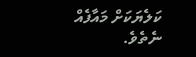ކަލެޔަކަށް މައާފެއް ނެތެވެ.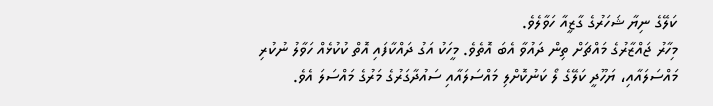ކަލޭގެ ނިޔާ ޝަހަރުގެ ގާޒީއާ ހަވާލެވެ.
މިހާރު ޖައްޒާރުގެ މައްޗަށް ތިން ދައުވާ އެބަ އޮތެވެ. މީހަކު އަގު ދައްކާފައި އޮތް ކުކުޅެއް ހަވާލު ނުކުރި މައްސަލައާއި، ޔަހޫދީ ކަލޭގެ ލޯ ކަނުކޮށްލި މައްސަލައާއި ސައުދާގަރުގެ މަރުގެ މައްސަލަ އެވެ.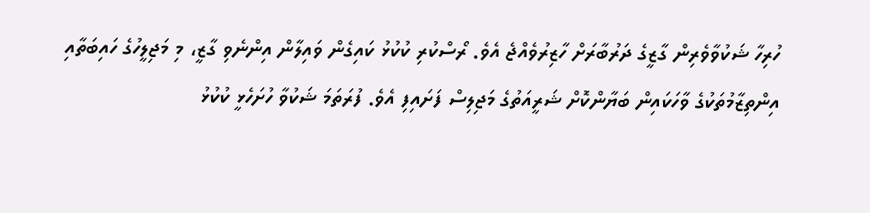ހުރިހާ ޝަކުވާވެރިން ގާޒީގެ ދަރުބާރަށް ހާޒިރުވެއްޖެ އެވެ. ރޯސްކުރި ކުކުޅު ކައިގެން ވައިލާން އިންނެވި ގާޒީ، މި މަޖިލީހުގެ ހައިބަތާއި އިންތިޒާމުތަކުގެ ވާހަކައިން ބަޔާންކޮށް ޝަރީއަތުގެ މަޖިލިސް ފަށައިފި އެވެ. ފުރަތަމަ ޝަކުވާ ހުށަހެޅީ ކުކުޅު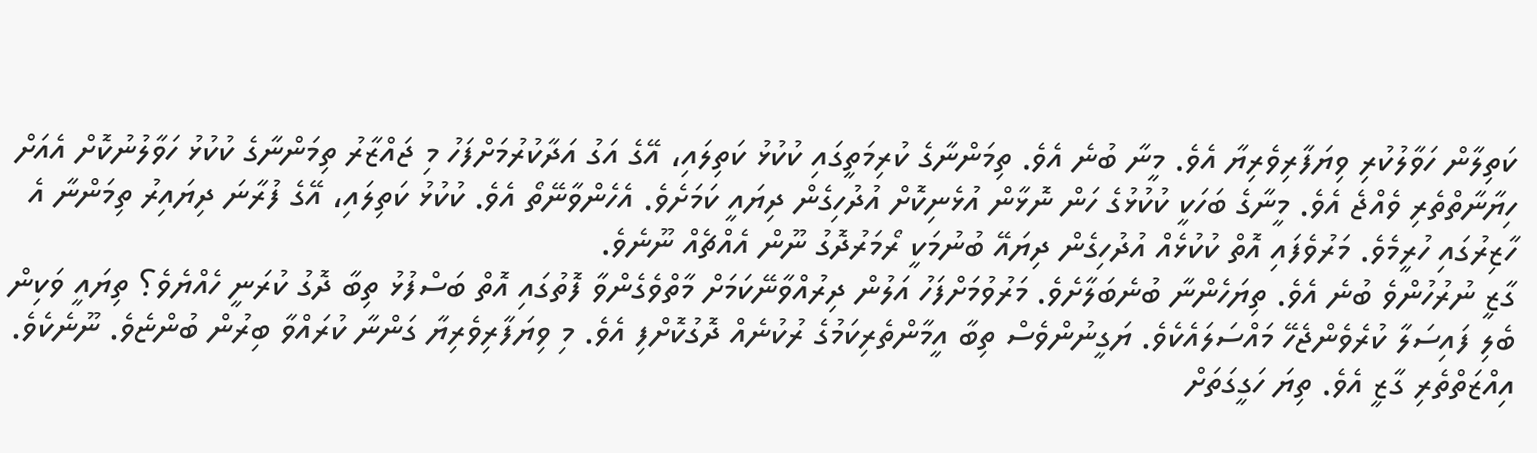ކަތިލާން ހަވާލުކުރި ވިޔަފާރިވެރިޔާ އެވެ. މީނާ ބުނެ އެވެ. ތިމަންނާގެ ކުރިމަތީގައި ކުކުޅު ކަތިލައި، އޭގެ އަގު އަދާކުރުމަށްފަހު މި ޖައްޒާރު ތިމަންނާގެ ކުކުޅު ހަވާލުނުކޮށް އެއަށް ހިޔާނާތްތެރި ވެއްޖެ އެވެ. މީނާގެ ބަހަކީ ކުކުޅުގެ ހަން ނޮޅާން އުޅެނިކޮށް އުދުހިގެން ދިޔައީ ކަމަށެވެ. އެހެންވާނޭތޯ އެވެ. ކުކުޅު ކަތިލައި، އޭގެ ފުރާނަ ދިޔައިރު ތިމަންނާ އެ ހާޒިރުގައި ހުރީމެވެ. މަރުވެފައި އޮތް ކުކުޅެއް އުދުހިގެން ދިޔައޭ ބުނުމަކީ ރޯމަރުދޮގު ނޫން އެއްޗެއް ނޫނެވެ.
ގާޒީ ނުރުހުންވެ ބުނެ އެވެ. ތިޔަހެންނާ ބުނެބަލާށެވެ. މަރުވުމަށްފަހު އަލުން ދިރުއްވާނޭކަމަށް މާތްވެގެންވާ ފޮތުގައި އޮތް ބަސްފުޅު ތިބާ ދޮގު ކުރަނީ ހެއްޔެވެ؟ ތިޔައީ ވަކިން ބެލި ފައިސަލާ ކުރެވެންޖެހޭ މައްސަލައެކެވެ. ޔަގީނުންވެސް ތިބާ އީމާންތެރިކަމުގެ ރުކުނެއް ދޮގުކޮށްފި އެވެ. މި ވިޔަފާރިވެރިޔާ ގަންނާ ކުރައްވާ ބިރުން ބުންޏެވެ. ނޫނެކެވެ. އިއްޒަތްތެރި ގާޒީ އެވެ. ތިޔަ ހަގީގަތަށް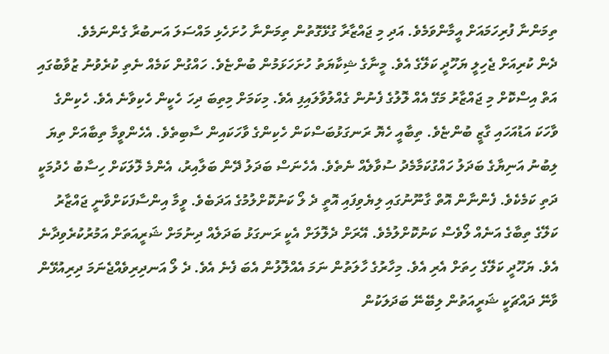ތިމަންނާ ފުރިހަމައަށް އީމާންވަމެވެ. އަދި މި ޖައްޒާރާ ގުޅޭގޮތުން ތިމަންނާ ހުށަހެޅި މައްސަލަ އަނބުރާ ގެންނަމެވެ.
ދެން ކުރިއަށް ޖެހިލީ ޔަހޫދީ ކަލޭގެ އެވެ. މީނާގެ ޝިކާޔަތު ހުށަހަޅަމުން ބުންޏެވެ. ހައްގުން ކަމެއް ނެތި ކުރެވުނު ޒުވާބުގައި އަތް އިސްކޮށް މި ޖައްޒާރު މަގޭ އެއް ލޮލުގެ ފެނުން ގެއްލުވާލައިފި އެވެ. މިކަމަށް މިތިބަ ދިހަ ހެކީން ހެކިވާނެ އެވެ. ހެކިންގެ ވާހަކަ އަޑުއަހައި ގާޒީ ބުންޏެވެ. ތިބާއީ ހެޔޮ ރަނގަޅުބަސްކަން ހެކިންގެ ވާހަކައިން ސާބިތެވެ. އެހެންވީމާ ތިބާއަށް ތިޔަ ލިބުނު އަނިޔާގެ ބަދަލު ހައްގުކަމާމެދު ސުވާލެއް ނެތެވެ. އެހެނަސް ބަދަލު ދޭން ބަލާއިރު، އެންމެ ލޮލަކަށް ހިސާބު ހެދުމަކީ ދަތި ކަމެކެވެ. ފެންނާން އޮތް ގާނޫނުގައި ލިޔެވިފައި އޮތީ ދެ ލޯ ކަނުކޮށްލުމުގެ އަދަބެވެ. ވީމާ އިންސާފަކަށްވާނީ ޖައްޒާރު ކަލޭގެ ތިބާގެ އަނެއް ލޯވެސް ކަނުކޮށްލުމެވެ. އޭރަށް ދެލޮލަށް އެކީ ރަނގަޅު ބަދަލެއް ދިނުމަށް ޝަރީއަތަށް އަމުރުކުރެވިދާނެ އެވެ. ޔަހޫދީ ކަލޭގެ ހިތަށް އެރި އެވެ. މިހާރުގެ ހާލަތުން ނަމަ އެއްލޮލުން އެބަ ފެނެ އެވެ. ދެ ލޯ އަނދިރިވެއްޖެނަމަ ދިރިއުޅޭން ވާނޭ ދައްޗަކީ ޝަރީއަތުން ލިބޭނޭ ބަދަލަކުން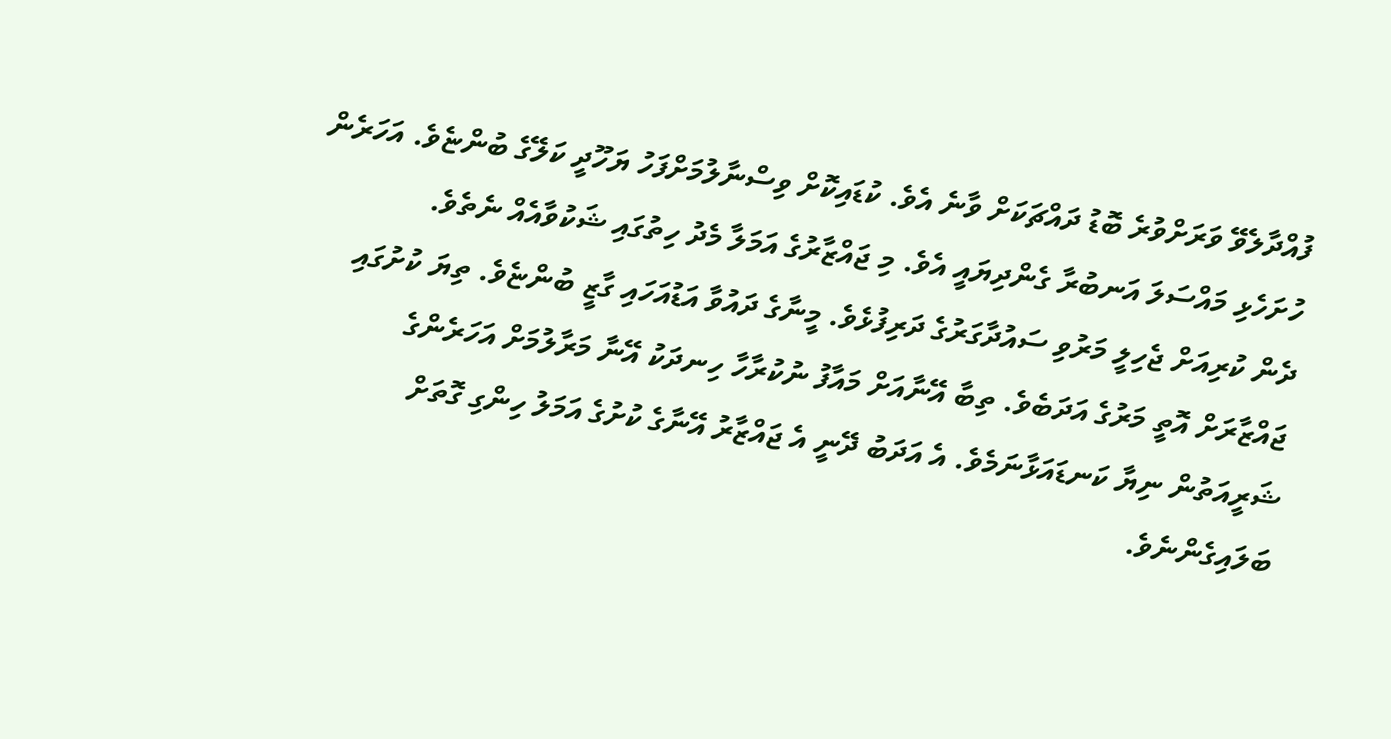ފުއްދާލެވޭ ވަރަށްވުރެ ބޮޑު ދައްޗަކަށް ވާނެ އެވެ. ކުޑައިކޮށް ވިސްނާލުމަށްފަހު ޔަހޫދީ ކަލޭގެ ބުންޏެވެ. އަހަރެން ހުށަހެޅި މައްސަލަ އަނބުރާ ގެންދިޔައީ އެވެ. މި ޖައްޒާރުގެ އަމަލާ މެދު ހިތުގައި ޝަކުވާއެއް ނެތެވެ.
ދެން ކުރިއަށް ޖެހިލީ މަރުވި ސައުދާގަރުގެ ދަރިފުޅެވެ. މީނާގެ ދައުވާ އަޑުއަހައި ގާޒީ ބުންޏެވެ. ތިޔަ ކުށުގައި ޖައްޒާރަށް އޮތީ މަރުގެ އަދަބެވެ. ތިބާ އޭނާއަށް މައާފު ނުކުރާހާ ހިނދަކު އޭނާ މަރާލުމަށް އަހަރެންގެ ޝަރީއަތުން ނިޔާ ކަނޑައަޅާނަމެވެ. އެ އަދަބު ދޭނީ އެ ޖައްޒާރު އޭނާގެ ކުށުގެ އަމަލު ހިންގި ގޮތަށް ބަލައިގެންނެވެ.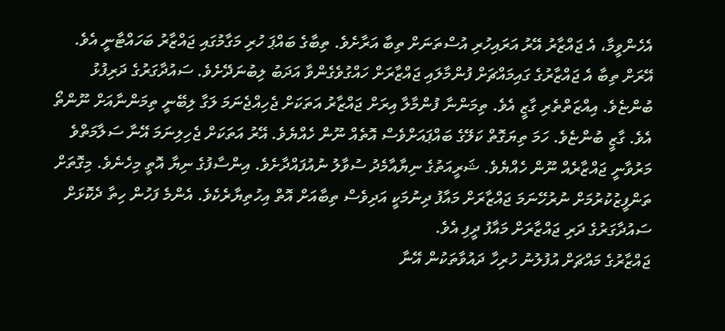އެހެންވީމާ، އެ ޖައްޒާރު އޭރު އަރައިހުރި އުސްތަނަށް ތިބާ އަރާށެވެ. ތިބާގެ ބައްޕަ ހުރި މަގާމުގައި ޖައްޒާރު ބަހައްޓާނީ އެވެ. އޭރަށް ތިބާ އެ ޖައްޒާރުގެ ގައިމައްޗަށް ފުންމާލައި ޖައްޒާރަށް ހައްގުވެގެންވާ އަދަބު ލިބުނަދޭށެވެ. ސައުދާގަރުގެ ދަރިފުޅު ބުންޏެވެ. އިއްޒަތްތެރި ގާޒީ އެވެ. ތިމަންނާ ފުންމާލާ އިރަށް ޖައްޒާރު އަތަކަށް ޖެހިއްޖެނަމަ ލަގާ ލިބޭނީ ތިމަންނާއަށް ނޫންތޯ އެވެ. ގާޒީ ބުންޏެވެ. ހަމަ ތިޔަގޮތް ކަލޭގެ ބައްޕައަށްވެސް އޮތެއް ނޫން ހެއްޔެވެ. އޭރު އަތަކަށް ޖެހިލިނަމަ އޭނާ ސަލާމަތްވެ މަރުވާނީ ޖައްޒާރެއް ނޫން ހެއްޔެވެ. ޝަރީއަތުގެ ނިޔާއާމެދު ސުވާލު ނުއުފައްދާށެވެ. އިންސާފުގެ ނިޔާ އޮތީ މިހެނެވެ. މިގޮތަށް ތަންފީޒުކުރުމަށް ނުރުހޭނަމަ ޖައްޒާރަށް މައާފު ދިނުމަކީ އަދިވެސް ތިބާއަށް އޮތް އިހުތިޔާރެކެވެ. އެންމެ ފަހުން ހިތާ ދެކޮޅަށް ސައުދާގަރުގެ ދަރި ޖައްޒާރަށް މައާފު ދީފި އެވެ.
ޖައްޒާރުގެ މައްޗަށް އުފުލުނު ހުރިހާ ދައުވާތަކުން އޭނާ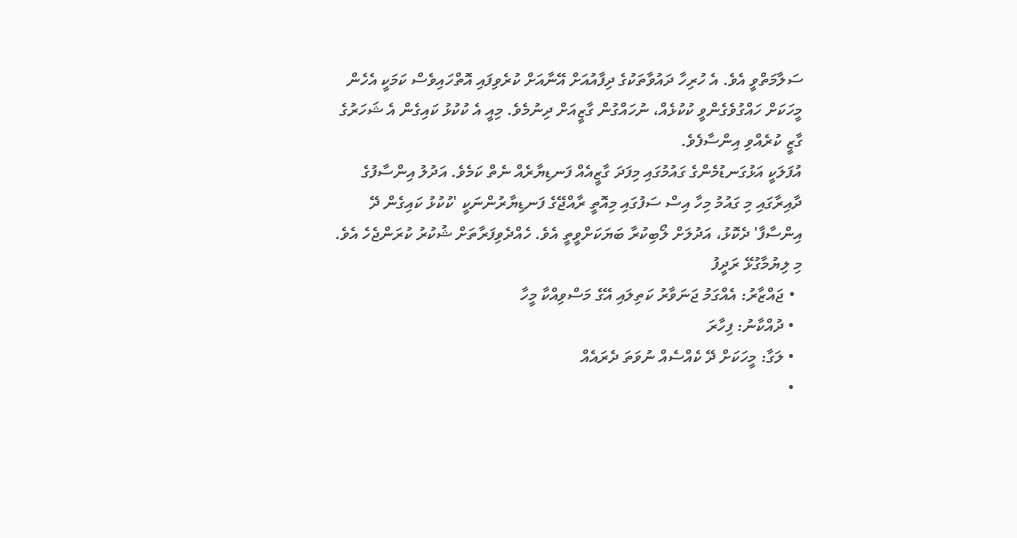ސަލާމަތްވީ އެވެ. އެ ހުރިހާ ދައުވާތަކުގެ ދިފާއުއަށް އޭނާއަށް ކުރެވިފައި އޮތްހައިވެސް ކަމަކީ އެހެން މީހަކަށް ހައްގުވެގެންވީ ކުކުޅެއް، ނުހައްގުން ގާޒީއަށް ދިނުމެވެ. މިއީ އެ ކުކުޅު ކައިގެން އެ ޝަހަރުގެ ގާޒީ ކުރެއްވި އިންސާފެވެ.
އުފަލަކީ އަޅުގަނޑުމެންގެ ގައުމުގައި މިފަދަ ގާޒީއެއް ފަނޑިޔާރެއް ނެތް ކަމެވެ. އަދުލު އިންސާފުގެ ދާއިރާގައި މި ގައުމު މިހާ އިސް ސަފުގައި މިއޮތީ ރާއްޖޭގެ ފަނޑިޔާރުންނަކީ 'ކުކުޅު ކައިގެން ދޭ އިންސާފާ' ދެކޮޅު، އަދުލަށް ލޯބިކުރާ ބަޔަކަށްވީތީ އެވެ. ހެއްދެވިފަރާތަށް ޝުކުރު ކުރަންޖެހެ އެވެ.
މި ލިޔުމާގުޅޭ ރަދީފު
  • ޖައްޒާރު: އެއްގަމު ޖަނަވާރު ކަތިލައި އޭގެ މަސްވިއްކާ މީހާ
  • ދުއްކާނު: ފިހާރަ
  • ލަގާ: މީހަކަށް ދޭ ކެއްސެއް ނުވަތަ ދެރައެއް
  •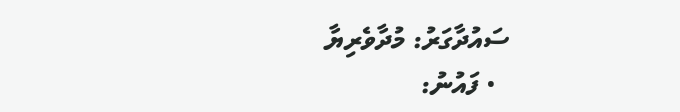ސައުދާގަރު: މުދާވެރިޔާ
  • ފައުނު: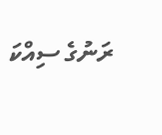ރަނުގެ ސިއްކަ